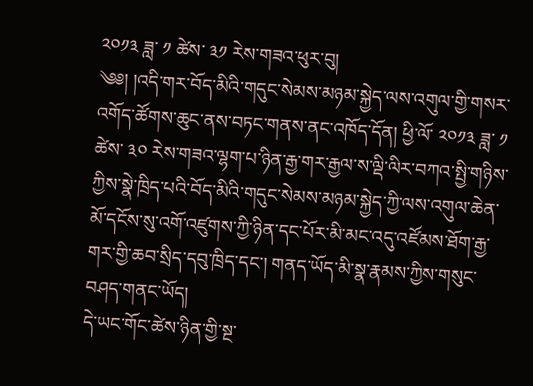༢༠༡༣ ཟླ་ ༡ ཚེས་ ༣༡ རེས་གཟའ་ཕུར་བུ།
༄༅། །འདི་གར་བོད་མིའི་གདུང་སེམས་མཉམ་སྐྱེད་ལས་འགུལ་གྱི་གསར་འགོད་ཚོགས་ཆུང་ནས་བཏང་གནས་ནང་འཁོད་དོན། ཕྱི་ལོ་ ༢༠༡༣ ཟླ་ ༡ ཚེས་ ༣༠ རེས་གཟའ་ལྷག་པ་ཉིན་རྒྱ་གར་རྒྱལ་ས་ལྡི་ལིར་བཀའ་སྤྱི་གཉིས་ཀྱིས་སྣེ་ཁྲིད་པའི་བོད་མིའི་གདུང་སེམས་མཉམ་སྐྱེད་ཀྱི་ལས་འགུལ་ཆེན་མོ་དངོས་སུ་འགོ་འཛུགས་ཀྱི་ཉིན་དང་པོར་མི་མང་འདུ་འཛོམས་ཐོག་རྒྱ་གར་གྱི་ཆབ་སྲིད་དབུ་ཁྲིད་དང་། གནད་ཡོད་མི་སྣ་རྣམས་ཀྱིས་གསུང་བཤད་གནང་ཡོད།
དེ་ཡང་གོང་ཚེས་ཉིན་གྱི་སྔ་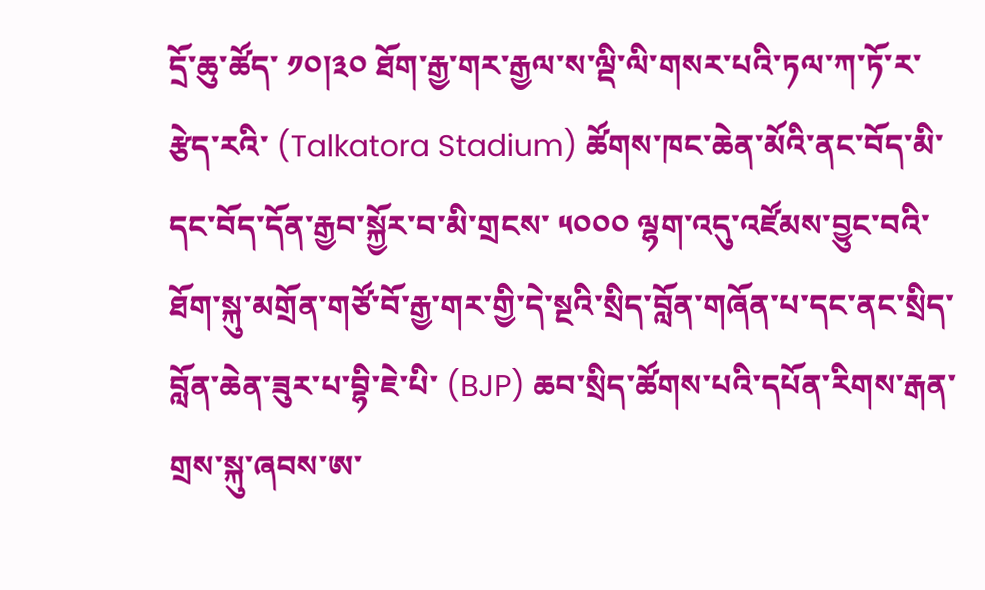དྲོ་ཆུ་ཚོད་ ༡༠།༣༠ ཐོག་རྒྱ་གར་རྒྱལ་ས་ལྡི་ལི་གསར་པའི་ཏལ་ཀ་ཏོ་ར་རྩེད་རའི་ (Talkatora Stadium) ཚོགས་ཁང་ཆེན་མོའི་ནང་བོད་མི་དང་བོད་དོན་རྒྱབ་སྐྱོར་བ་མི་གྲངས་ ༥༠༠༠ ལྷག་འདུ་འཛོམས་བྱུང་བའི་ཐོག་སྐུ་མགྲོན་གཙོ་བོ་རྒྱ་གར་གྱི་དེ་སྔའི་སྲིད་བློན་གཞོན་པ་དང་ནང་སྲིད་བློན་ཆེན་ཟུར་པ་བྷི་ཇེ་པི་ (BJP) ཆབ་སྲིད་ཚོགས་པའི་དཔོན་རིགས་རྒན་གྲས་སྐུ་ཞབས་ཨ་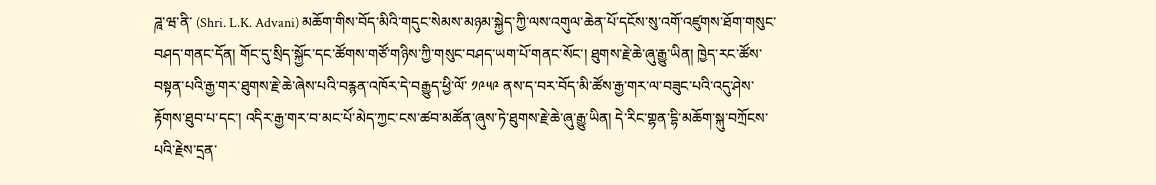ཌཱ་ཝ་ནི་ (Shri. L.K. Advani) མཆོག་གིས་བོད་མིའི་གདུང་སེམས་མཉམ་སྐྱེད་ཀྱི་ལས་འགུལ་ཆེན་པོ་དངོས་སུ་འགོ་འཛུགས་ཐོག་གསུང་བཤད་གནང་དོན། གོང་དུ་སྲིད་སྐྱོང་དང་ཚོགས་གཙོ་གཉིས་ཀྱི་གསུང་བཤད་ཡག་པོ་གནང་སོང་། ཐུགས་རྗེ་ཆེ་ཞུ་རྒྱུ་ཡིན། ཁྱེད་རང་ཚོས་བསྟན་པའི་རྒྱ་གར་ཐུགས་རྗེ་ཆེ་ཞེས་པའི་བརྙན་འཁོར་དེ་བརྒྱུད་ཕྱི་ལོ་ ༡༩༥༩ ནས་ད་བར་བོད་མི་ཚོས་རྒྱ་གར་ལ་བཟུང་པའི་འདུ་ཤེས་རྟོགས་ཐུབ་པ་དང་། འདིར་རྒྱ་གར་བ་མང་པོ་མེད་ཀྱང་ངས་ཚབ་མཚོན་ཞུས་ཏེ་ཐུགས་རྗེ་ཆེ་ཞུ་རྒྱུ་ཡིན། དེ་རིང་གྷན་དྷི་མཆོག་སྐུ་བཀྲོངས་པའི་རྗེས་དྲན་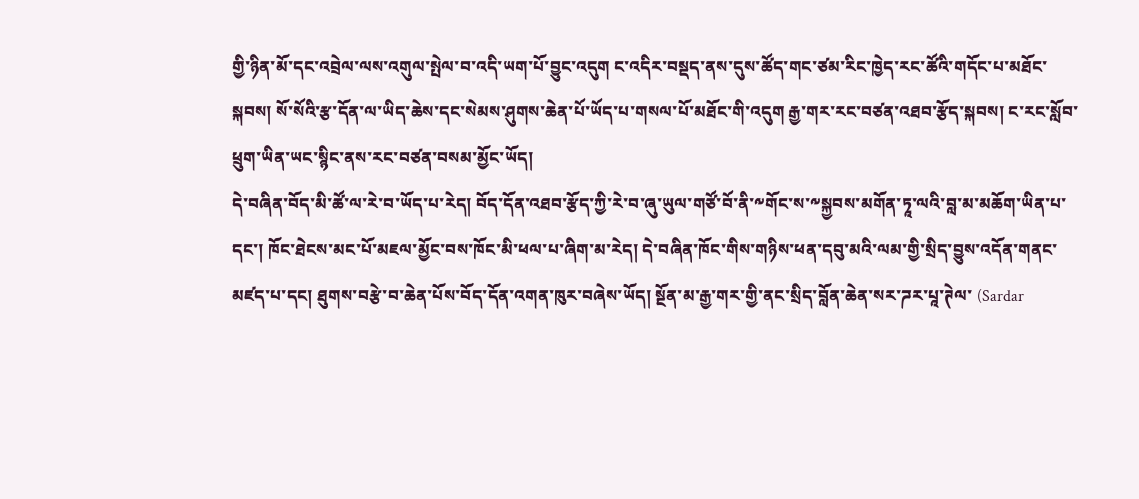གྱི་ཉིན་མོ་དང་འབྲེལ་ལས་འགུལ་སྤེལ་བ་འདི་ཡག་པོ་བྱུང་འདུག ང་འདིར་བསྡད་ནས་དུས་ཚོད་གང་ཙམ་རིང་ཁྱེད་རང་ཚོའི་གདོང་པ་མཐོང་སྐབས། སོ་སོའི་རྩ་དོན་ལ་ཡིད་ཆེས་དང་སེམས་ཤུགས་ཆེན་པོ་ཡོད་པ་གསལ་པོ་མཐོང་གི་འདུག རྒྱ་གར་རང་བཙན་འཐབ་རྩོད་སྐབས། ང་རང་སློབ་ཕྲུག་ཡིན་ཡང་སྙིང་ནས་རང་བཙན་བསམ་མྱོང་ཡོད།
དེ་བཞིན་བོད་མི་ཚོ་ལ་རེ་བ་ཡོད་པ་རེད། བོད་དོན་འཐབ་རྩོད་ཀྱི་རེ་བ་ཞུ་ཡུལ་གཙོ་བོ་ནི་༸གོང་ས་༸སྐྱབས་མགོན་ཏཱ་ལའི་བླ་མ་མཆོག་ཡིན་པ་དང་། ཁོང་ཐེངས་མང་པོ་མཇལ་མྱོང་བས་ཁོང་མི་ཕལ་པ་ཞིག་མ་རེད། དེ་བཞིན་ཁོང་གིས་གཉིས་ཕན་དབུ་མའི་ལམ་གྱི་སྲིད་བྱུས་འདོན་གནང་མཛད་པ་དང། ཐུགས་བརྩེ་བ་ཆེན་པོས་བོད་དོན་འགན་ཁུར་བཞེས་ཡོད། སྔོན་མ་རྒྱ་གར་གྱི་ནང་སྲིད་བློན་ཆེན་སར་ཌར་པཱ་ཊེལ་ (Sardar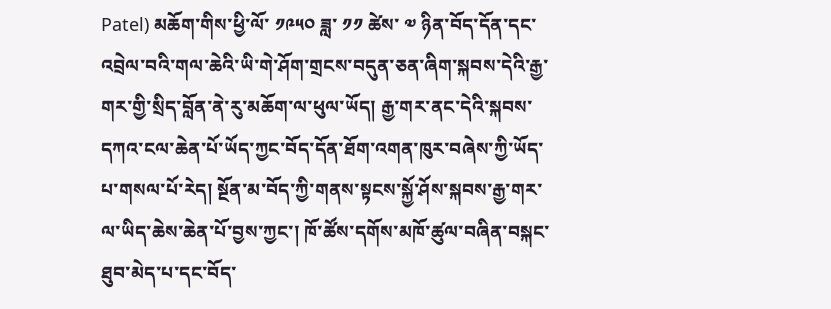Patel) མཆོག་གིས་ཕྱི་ལོ་ ༡༩༥༠ ཟླ་ ༡༡ ཚེས་ ༧ ཉིན་བོད་དོན་དང་འབྲེལ་བའི་གལ་ཆེའི་ཡི་གེ་ཤོག་གྲངས་བདུན་ཅན་ཞིག་སྐབས་དེའི་རྒྱ་གར་གྱི་སྲིད་བློན་ནེ་རུ་མཆོག་ལ་ཕུལ་ཡོད། རྒྱ་གར་ནང་དེའི་སྐབས་དཀའ་ངལ་ཆེན་པོ་ཡོད་ཀྱང་བོད་དོན་ཐོག་འགན་ཁུར་བཞེས་ཀྱི་ཡོད་པ་གསལ་པོ་རེད། སྔོན་མ་བོད་ཀྱི་གནས་སྟངས་སྐྱོ་ཤོས་སྐབས་རྒྱ་གར་ལ་ཡིད་ཆེས་ཆེན་པོ་བྱས་ཀྱང་། ཁོ་ཚོས་དགོས་མཁོ་ཚུལ་བཞིན་བསྐང་ཐུབ་མེད་པ་དང་བོད་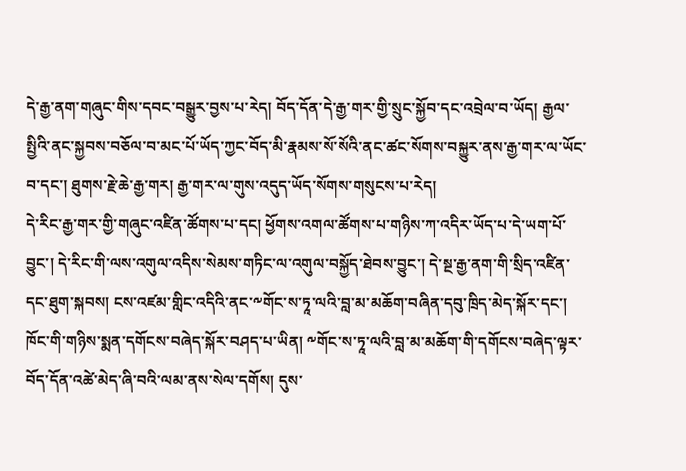དེ་རྒྱ་ནག་གཞུང་གིས་དབང་བསྒྱུར་བྱས་པ་རེད། བོད་དོན་དེ་རྒྱ་གར་གྱི་སྲུང་སྐྱོབ་དང་འབྲེལ་བ་ཡོད། རྒྱལ་སྤྱིའི་ནང་སྐྱབས་བཅོལ་བ་མང་པོ་ཡོད་ཀྱང་བོད་མི་རྣམས་སོ་སོའི་ནང་ཚང་སོགས་བསྐྱུར་ནས་རྒྱ་གར་ལ་ཡོང་བ་དང་། ཐུགས་རྗེ་ཆེ་རྒྱ་གར། རྒྱ་གར་ལ་གུས་འདུད་ཡོད་སོགས་གསུངས་པ་རེད།
དེ་རིང་རྒྱ་གར་གྱི་གཞུང་འཛིན་ཚོགས་པ་དང། ཕྱོགས་འགལ་ཚོགས་པ་གཉིས་ཀ་འདིར་ཡོད་པ་དེ་ཡག་པོ་བྱུང་། དེ་རིང་གི་ལས་འགུལ་འདིས་སེམས་གཏིང་ལ་འགུལ་བསྐྱོད་ཐེབས་བྱུང་། དེ་སྔ་རྒྱ་ནག་གི་སྲིད་འཛིན་དང་ཐུག་སྐབས། ངས་འཛམ་གླིང་འདིའི་ནང་༸གོང་ས་ཏཱ་ལའི་བླ་མ་མཆོག་བཞིན་དབུ་ཁྲིད་མེད་སྐོར་དང་། ཁོང་གི་གཉིས་སྨན་དགོངས་བཞེད་སྐོར་བཤད་པ་ཡིན། ༸གོང་ས་ཏཱ་ལའི་བླ་མ་མཆོག་གི་དགོངས་བཞེད་ལྟར་བོད་དོན་འཚེ་མེད་ཞི་བའི་ལམ་ནས་སེལ་དགོས། དུས་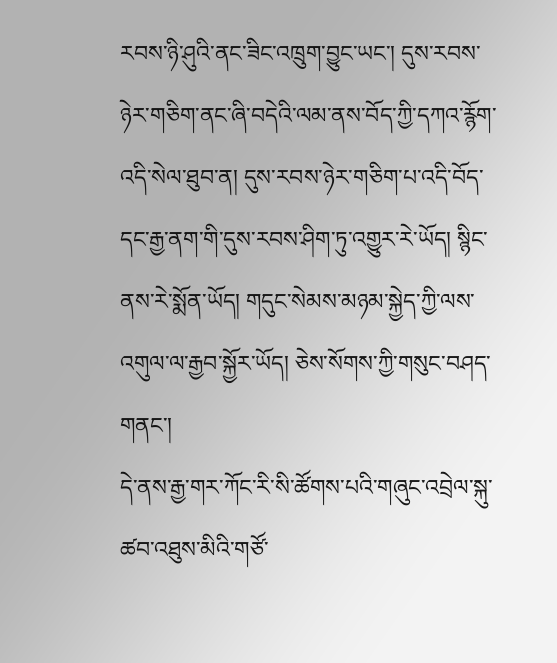རབས་ཉི་ཤུའི་ནང་ཟིང་འཁྲུག་བྱུང་ཡང་། དུས་རབས་ཉེར་གཅིག་ནང་ཞི་བདེའི་ལམ་ནས་བོད་ཀྱི་དཀའ་རྙོག་འདི་སེལ་ཐུབ་ན། དུས་རབས་ཉེར་གཅིག་པ་འདི་བོད་དང་རྒྱ་ནག་གི་དུས་རབས་ཤིག་ཏུ་འགྱུར་རེ་ཡོད། སྙིང་ནས་རེ་སྨོན་ཡོད། གདུང་སེམས་མཉམ་སྐྱེད་ཀྱི་ལས་འགུལ་ལ་རྒྱབ་སྐྱོར་ཡོད། ཅེས་སོགས་ཀྱི་གསུང་བཤད་གནང་།
དེ་ནས་རྒྱ་གར་ཀོང་རི་སི་ཚོགས་པའི་གཞུང་འབྲེལ་སྐུ་ཚབ་འཐུས་མིའི་གཙོ་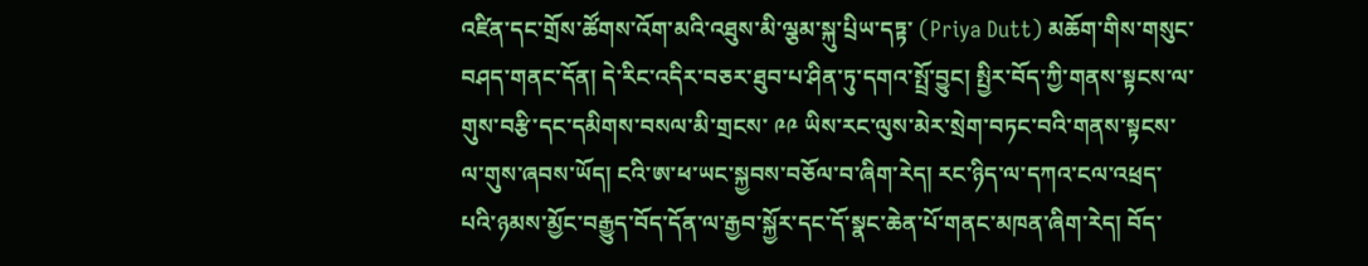འཛིན་དང་གྲོས་ཚོགས་འོག་མའི་འཐུས་མི་ལྕམ་སྐུ་པྲིཡ་དཏྟ་ (Priya Dutt) མཆོག་གིས་གསུང་བཤད་གནང་དོན། དེ་རིང་འདིར་བཅར་ཐུབ་པ་ཤིན་ཏུ་དགའ་སྤྲོ་བྱུང། སྤྱིར་བོད་ཀྱི་གནས་སྟངས་ལ་གུས་བརྩི་དང་དམིགས་བསལ་མི་གྲངས་ ༩༩ ཡིས་རང་ལུས་མེར་སྲེག་བཏང་བའི་གནས་སྟངས་ལ་གུས་ཞབས་ཡོད། ངའི་ཨ་ཕ་ཡང་སྐྱབས་བཅོལ་བ་ཞིག་རེད། རང་ཉིད་ལ་དཀའ་ངལ་འཕྲད་པའི་ཉམས་མྱོང་བརྒྱུད་བོད་དོན་ལ་རྒྱབ་སྐྱོར་དང་དོ་སྣང་ཆེན་པོ་གནང་མཁན་ཞིག་རེད། བོད་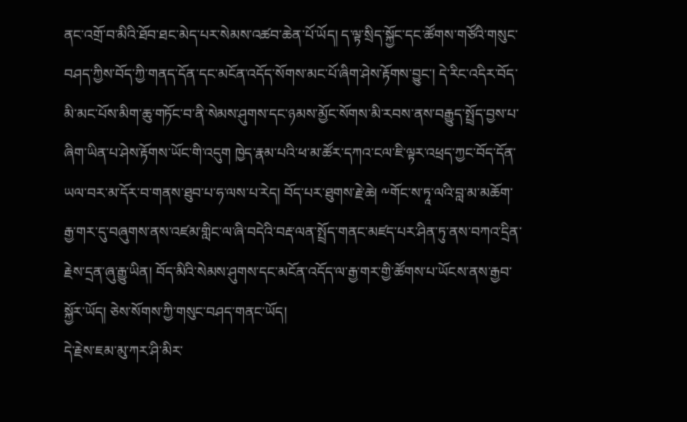ནང་འགྲོ་བ་མིའི་ཐོབ་ཐང་མེད་པར་སེམས་འཚབ་ཆེན་པོ་ཡོད། ད་ལྟ་སྲིད་སྐྱོང་དང་ཚོགས་གཙོའི་གསུང་བཤད་ཀྱིས་བོད་ཀྱི་གནད་དོན་དང་མངོན་འདོད་སོགས་མང་པོ་ཞིག་ཤེས་རྟོགས་བྱུང་། དེ་རིང་འདིར་བོད་མི་མང་པོས་མིག་ཆུ་གཏོང་བ་ནི་སེམས་ཤུགས་དང་ཉམས་མྱོང་སོགས་མི་རབས་ནས་བརྒྱུད་སྤྲོད་བྱས་པ་ཞིག་ཡིན་པ་ཤེས་རྟོགས་ཡོང་གི་འདུག ཁྱེད་རྣམ་པའི་ཕ་མ་ཚོར་དཀའ་ངལ་ཇི་ལྟར་འཕྲད་ཀྱང་བོད་དོན་ཡལ་བར་མ་དོར་བ་གནས་ཐུབ་པ་ཧ་ལས་པ་རེད། བོད་པར་ཐུགས་རྗེ་ཆེ། ༸གོང་ས་ཏཱ་ལའི་བླ་མ་མཆོག་རྒྱ་གར་དུ་བཞུགས་ནས་འཛམ་གླིང་ལ་ཞི་བདེའི་བརྡ་ལན་སྤྲོད་གནང་མཛད་པར་ཤིན་ཏུ་ནས་བཀའ་དྲིན་རྗེས་དྲན་ཞུ་རྒྱུ་ཡིན། བོད་མིའི་སེམས་ཤུགས་དང་མངོན་འདོད་ལ་རྒྱ་གར་གྱི་ཚོགས་པ་ཡོངས་ནས་རྒྱབ་སྐྱོར་ཡོད། ཅེས་སོགས་ཀྱི་གསུང་བཤད་གནང་ཡོད།
དེ་རྗེས་ཇམ་མུ་ཀར་ཤི་མིར་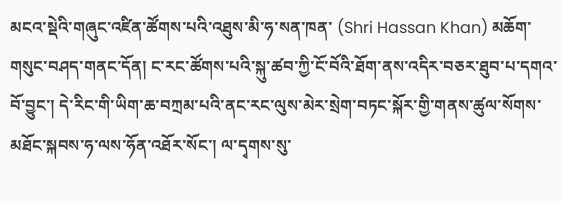མངའ་སྡེའི་གཞུང་འཛིན་ཚོགས་པའི་འཐུས་མི་ཧ་སན་ཁན་ (Shri Hassan Khan) མཆོག་གསུང་བཤད་གནང་དོན། ང་རང་ཚོགས་པའི་སྐུ་ཚབ་ཀྱི་ངོ་བོའི་ཐོག་ནས་འདིར་བཅར་ཐུབ་པ་དགའ་བོ་བྱུང་། དེ་རིང་གི་ཡིག་ཆ་བཀྲམ་པའི་ནང་རང་ལུས་མེར་སྲེག་བཏང་སྐོར་གྱི་གནས་ཚུལ་སོགས་མཐོང་སྐབས་ཧ་ལས་ཧོན་འཐོར་སོང་། ལ་དྭགས་སུ་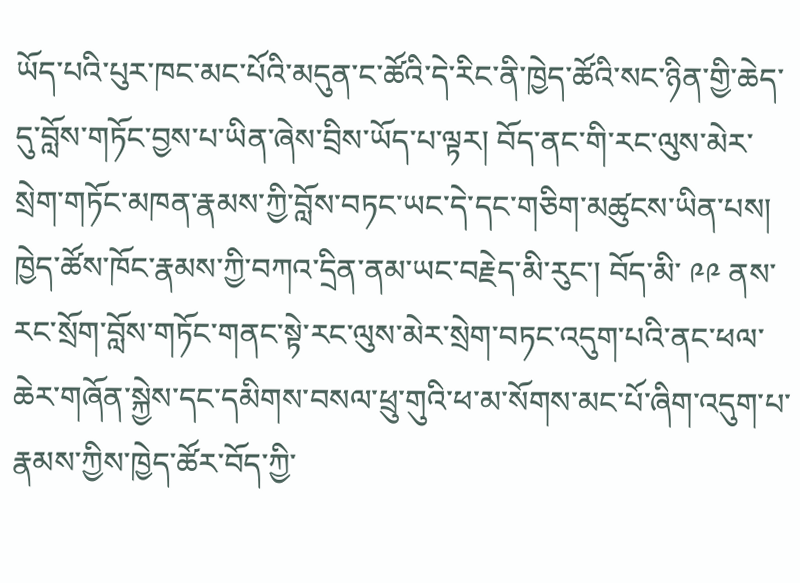ཡོད་པའི་པུར་ཁང་མང་པོའི་མདུན་ང་ཚོའི་དེ་རིང་ནི་ཁྱེད་ཚོའི་སང་ཉིན་གྱི་ཆེད་དུ་བློས་གཏོང་བྱས་པ་ཡིན་ཞེས་བྲིས་ཡོད་པ་ལྟར། བོད་ནང་གི་རང་ལུས་མེར་སྲེག་གཏོང་མཁན་རྣམས་ཀྱི་བློས་བཏང་ཡང་དེ་དང་གཅིག་མཚུངས་ཡིན་པས། ཁྱེད་ཚོས་ཁོང་རྣམས་ཀྱི་བཀའ་དྲིན་ནམ་ཡང་བརྗེད་མི་རུང་། བོད་མི་ ༩༩ ནས་རང་སྲོག་བློས་གཏོང་གནང་སྟེ་རང་ལུས་མེར་སྲེག་བཏང་འདུག་པའི་ནང་ཕལ་ཆེར་གཞོན་སྐྱེས་དང་དམིགས་བསལ་ཕྲུ་གུའི་ཕ་མ་སོགས་མང་པོ་ཞིག་འདུག་པ་རྣམས་ཀྱིས་ཁྱེད་ཚོར་བོད་ཀྱི་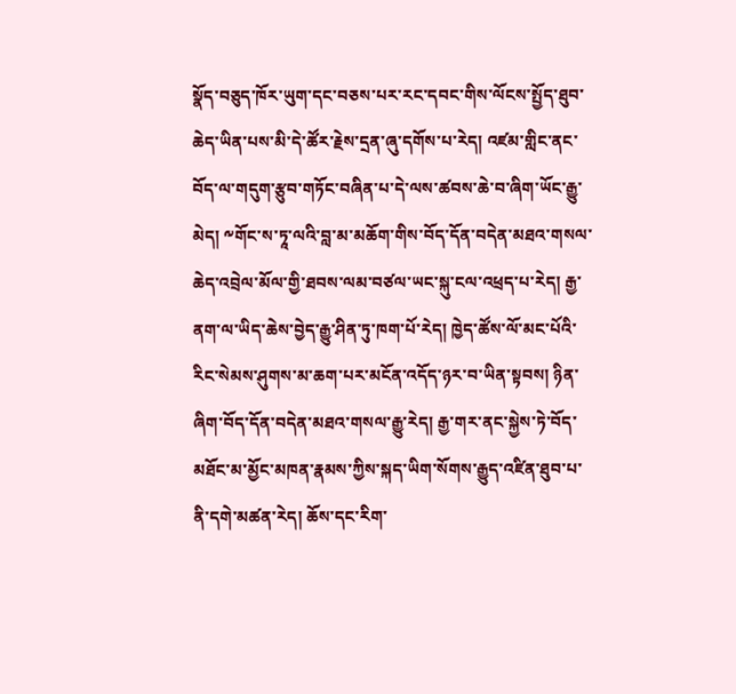སྣོད་བཅུད་ཁོར་ཡུག་དང་བཅས་པར་རང་དབང་གིས་ལོངས་སྤྱོད་ཐུབ་ཆེད་ཡིན་པས་མི་དེ་ཚོར་རྗེས་དྲན་ཞུ་དགོས་པ་རེད། འཛམ་གླིང་ནང་བོད་ལ་གདུག་རྩུབ་གཏོང་བཞིན་པ་དེ་ལས་ཚབས་ཆེ་བ་ཞིག་ཡོང་རྒྱུ་མེད། ༸གོང་ས་ཏཱ་ལའི་བླ་མ་མཆོག་གིས་བོད་དོན་བདེན་མཐའ་གསལ་ཆེད་འབྲེལ་མོལ་གྱི་ཐབས་ལམ་བཙལ་ཡང་སྐུ་ངལ་འཕྲད་པ་རེད། རྒྱ་ནག་ལ་ཡིད་ཆེས་བྱེད་རྒྱུ་ཤིན་ཏུ་ཁག་པོ་རེད། ཁྱེད་ཚོས་ལོ་མང་པོའི་རིང་སེམས་ཤུགས་མ་ཆག་པར་མངོན་འདོད་ཉར་བ་ཡིན་སྟབས། ཉིན་ཞིག་བོད་དོན་བདེན་མཐའ་གསལ་རྒྱུ་རེད། རྒྱ་གར་ནང་སྐྱེས་ཏེ་བོད་མཐོང་མ་མྱོང་མཁན་རྣམས་ཀྱིས་སྐད་ཡིག་སོགས་རྒྱུད་འཛིན་ཐུབ་པ་ནི་དགེ་མཚན་རེད། ཆོས་དང་རིག་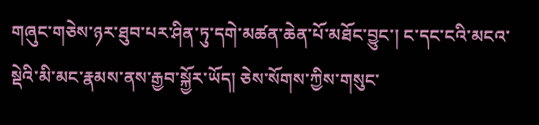གཞུང་གཅེས་ཉར་ཐུབ་པར་ཤིན་ཏུ་དགེ་མཚན་ཆེན་པོ་མཐོང་བྱུང་། ང་དང་ངའི་མངའ་སྡེའི་མི་མང་རྣམས་ནས་རྒྱབ་སྐྱོར་ཡོད། ཅེས་སོགས་ཀྱིས་གསུང་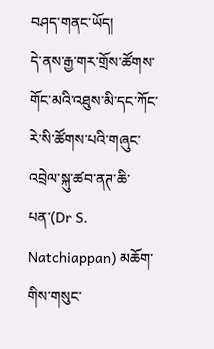བཤད་གནང་ཡོད།
དེ་ནས་རྒྱ་གར་གྲོས་ཚོགས་གོང་མའི་འཐུས་མི་དང་ཀོང་རེ་སི་ཚོགས་པའི་གཞུང་འབྲེལ་སྐུ་ཚབ་ནཊ་ཆི་པན་(Dr S. Natchiappan) མཆོག་གིས་གསུང་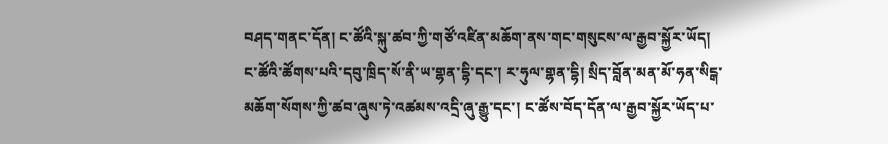བཤད་གནང་དོན། ང་ཚོའི་སྐུ་ཚབ་ཀྱི་གཙོ་འཛིན་མཆོག་ནས་གང་གསུངས་ལ་རྒྱབ་སྐྱོར་ཡོད། ང་ཚོའི་ཚོགས་པའི་དབུ་ཁྲིད་སོ་ནི་ཡ་གྷན་དྷི་དང་། ར་ཧུལ་གྷན་དྷི། སྲིད་བློན་མན་མོ་ཧན་སིངྒ་མཆོག་སོགས་ཀྱི་ཚབ་ཞུས་ཏེ་འཚམས་འདྲི་ཞུ་རྒྱུ་དང་། ང་ཚོས་བོད་དོན་ལ་རྒྱབ་སྐྱོར་ཡོད་པ་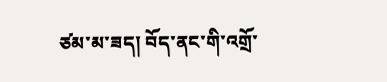ཙམ་མ་ཟད། བོད་ནང་གི་འགྲོ་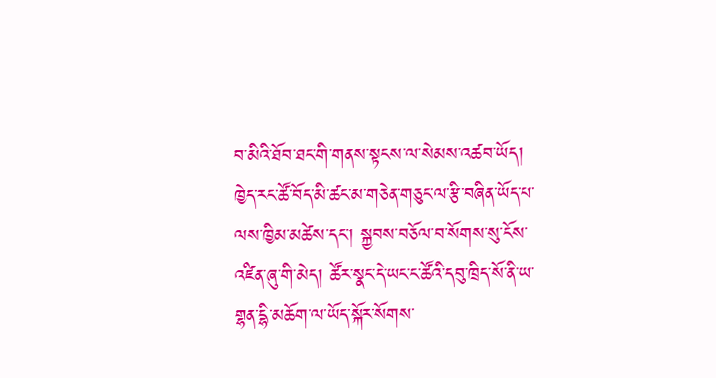བ་མིའི་ཐོབ་ཐང་གི་གནས་སྟངས་ལ་སེམས་འཚབ་ཡོད། ཁྱེད་རང་ཚོ་བོད་མི་ཚང་མ་གཅེན་གཅུང་ལ་རྩི་བཞིན་ཡོད་པ་ལས་ཁྱིམ་མཚེས་དང་། སྐྱབས་བཅོལ་བ་སོགས་སུ་ངོས་འཛིན་ཞུ་གི་མེད། ཚོར་སྣང་དེ་ཡང་ང་ཚོའི་དབུ་ཁྲིད་སོ་ནི་ཡ་གྷན་དྷི་མཆོག་ལ་ཡོད་སྐོར་སོགས་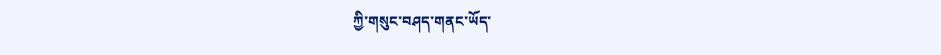ཀྱི་གསུང་བཤད་གནང་ཡོད་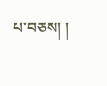པ་བཅས། །